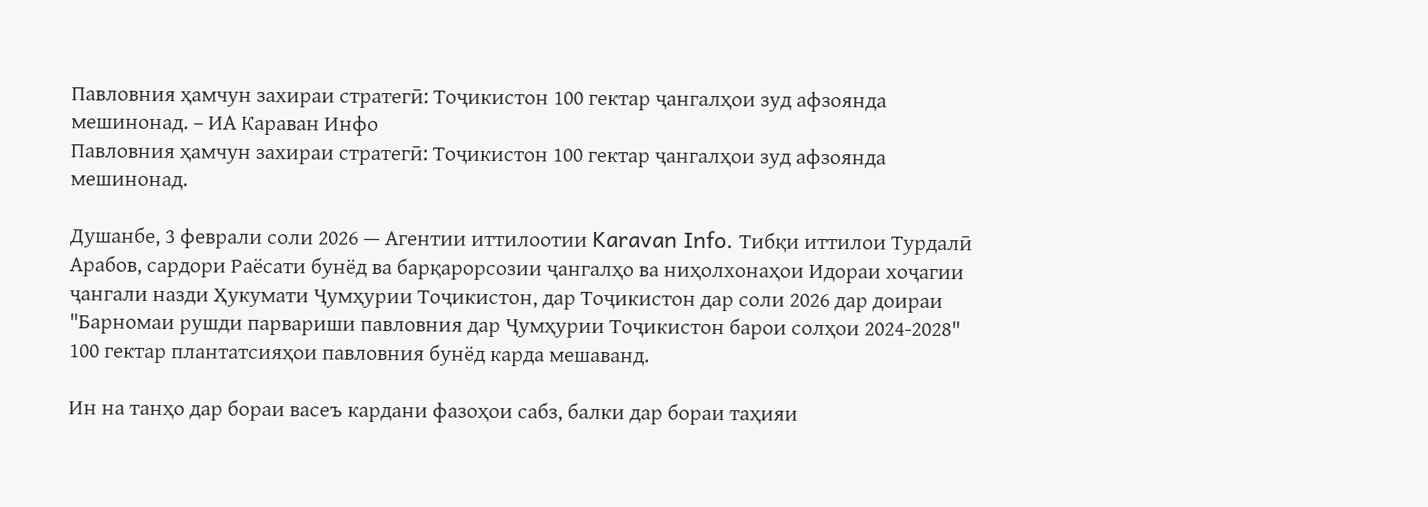Павловния ҳамчун захираи стратегӣ: Тоҷикистон 100 гектар ҷангалҳои зуд афзоянда мешинонад. – ИА Караван Инфо
Павловния ҳамчун захираи стратегӣ: Тоҷикистон 100 гектар ҷангалҳои зуд афзоянда мешинонад.

Душанбе, 3 феврали соли 2026 — Агентии иттилоотии Karavan Info. Тибқи иттилои Турдалӣ Арабов, сардори Раёсати бунёд ва барқарорсозии ҷангалҳо ва ниҳолхонаҳои Идораи хоҷагии ҷангали назди Ҳукумати Ҷумҳурии Тоҷикистон, дар Тоҷикистон дар соли 2026 дар доираи "Барномаи рушди парвариши павловния дар Ҷумҳурии Тоҷикистон барои солҳои 2024-2028" 100 гектар плантатсияҳои павловния бунёд карда мешаванд.

Ин на танҳо дар бораи васеъ кардани фазоҳои сабз, балки дар бораи таҳияи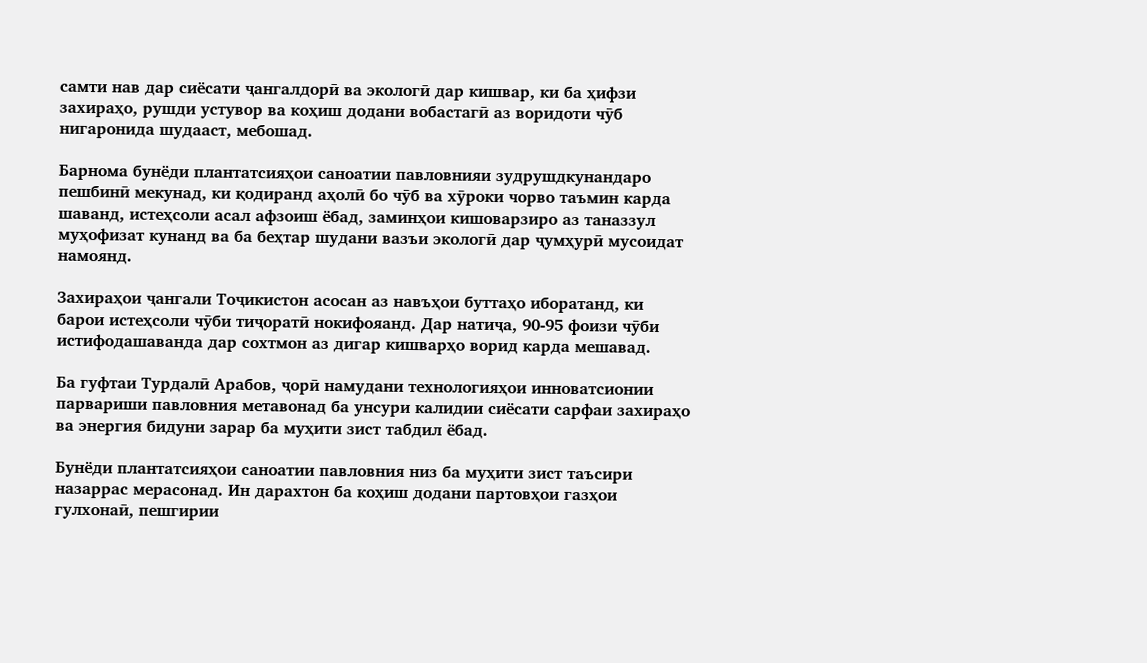самти нав дар сиёсати ҷангалдорӣ ва экологӣ дар кишвар, ки ба ҳифзи захираҳо, рушди устувор ва коҳиш додани вобастагӣ аз воридоти чӯб нигаронида шудааст, мебошад.

Барнома бунёди плантатсияҳои саноатии павловнияи зудрушдкунандаро пешбинӣ мекунад, ки қодиранд аҳолӣ бо чӯб ва хӯроки чорво таъмин карда шаванд, истеҳсоли асал афзоиш ёбад, заминҳои кишоварзиро аз таназзул муҳофизат кунанд ва ба беҳтар шудани вазъи экологӣ дар ҷумҳурӣ мусоидат намоянд.

Захираҳои ҷангали Тоҷикистон асосан аз навъҳои буттаҳо иборатанд, ки барои истеҳсоли чӯби тиҷоратӣ нокифояанд. Дар натиҷа, 90-95 фоизи чӯби истифодашаванда дар сохтмон аз дигар кишварҳо ворид карда мешавад.

Ба гуфтаи Турдалӣ Арабов, ҷорӣ намудани технологияҳои инноватсионии парвариши павловния метавонад ба унсури калидии сиёсати сарфаи захираҳо ва энергия бидуни зарар ба муҳити зист табдил ёбад.

Бунёди плантатсияҳои саноатии павловния низ ба муҳити зист таъсири назаррас мерасонад. Ин дарахтон ба коҳиш додани партовҳои газҳои гулхонаӣ, пешгирии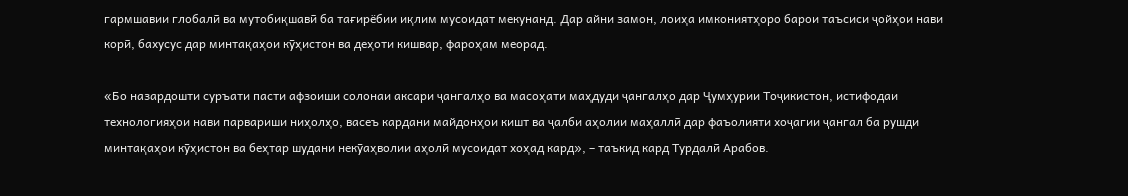гармшавии глобалӣ ва мутобиқшавӣ ба тағирёбии иқлим мусоидат мекунанд. Дар айни замон, лоиҳа имкониятҳоро барои таъсиси ҷойҳои нави корӣ, бахусус дар минтақаҳои кӯҳистон ва деҳоти кишвар, фароҳам меорад.

«Бо назардошти суръати пасти афзоиши солонаи аксари ҷангалҳо ва масоҳати маҳдуди ҷангалҳо дар Ҷумҳурии Тоҷикистон, истифодаи технологияҳои нави парвариши ниҳолҳо, васеъ кардани майдонҳои кишт ва ҷалби аҳолии маҳаллӣ дар фаъолияти хоҷагии ҷангал ба рушди минтақаҳои кӯҳистон ва беҳтар шудани некӯаҳволии аҳолӣ мусоидат хоҳад кард», – таъкид кард Турдалӣ Арабов.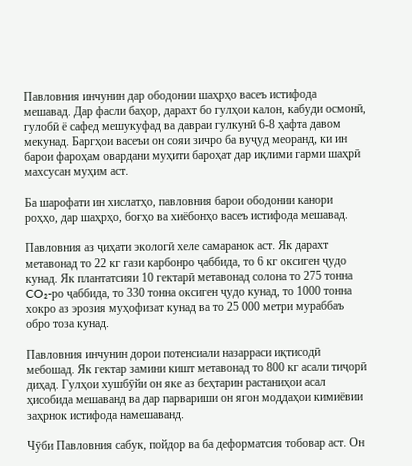Павловния инчунин дар ободонии шаҳрҳо васеъ истифода мешавад. Дар фасли баҳор, дарахт бо гулҳои калон, кабуди осмонӣ, гулобӣ ё сафед мешукуфад ва давраи гулкунӣ 6-8 ҳафта давом мекунад. Баргҳои васеъи он сояи зичро ба вуҷуд меоранд, ки ин барои фароҳам овардани муҳити бароҳат дар иқлими гарми шаҳрӣ махсусан муҳим аст.

Ба шарофати ин хислатҳо, павловния барои ободонии канори роҳҳо, дар шаҳрҳо, боғҳо ва хиёбонҳо васеъ истифода мешавад.

Павловния аз ҷиҳати экологӣ хеле самаранок аст. Як дарахт метавонад то 22 кг гази карбонро ҷаббида, то 6 кг оксиген ҷудо кунад. Як плантатсияи 10 гектарӣ метавонад солона то 275 тонна CO₂-ро ҷаббида, то 330 тонна оксиген ҷудо кунад, то 1000 тонна хокро аз эрозия муҳофизат кунад ва то 25 000 метри мураббаъ обро тоза кунад.

Павловния инчунин дорои потенсиали назарраси иқтисодӣ мебошад. Як гектар замини кишт метавонад то 800 кг асали тиҷорӣ диҳад. Гулҳои хушбӯйи он яке аз беҳтарин растаниҳои асал ҳисобида мешаванд ва дар парвариши он ягон моддаҳои кимиёвии заҳрнок истифода намешаванд.

Чӯби Павловния сабук, пойдор ва ба деформатсия тобовар аст. Он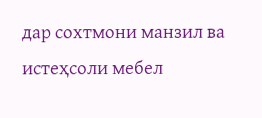дар сохтмони манзил ва истеҳсоли мебел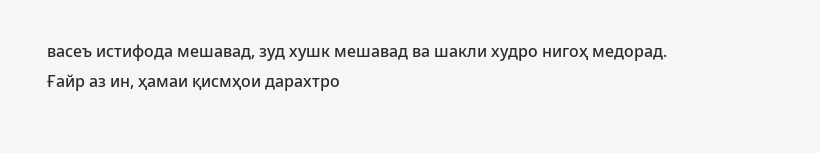васеъ истифода мешавад, зуд хушк мешавад ва шакли худро нигоҳ медорад. Ғайр аз ин, ҳамаи қисмҳои дарахтро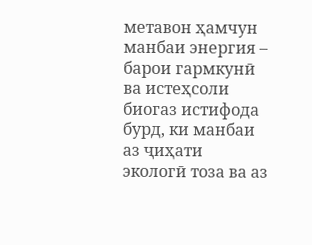метавон ҳамчун манбаи энергия – барои гармкунӣ ва истеҳсоли биогаз истифода бурд, ки манбаи аз ҷиҳати экологӣ тоза ва аз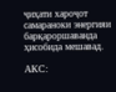ҷиҳати хароҷот самараноки энергияи барқароршаванда ҳисобида мешавад.

АКС: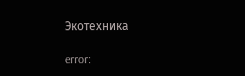Экотехника

error: